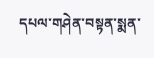དཔལ་གཤེན་བསྟན་སྨན་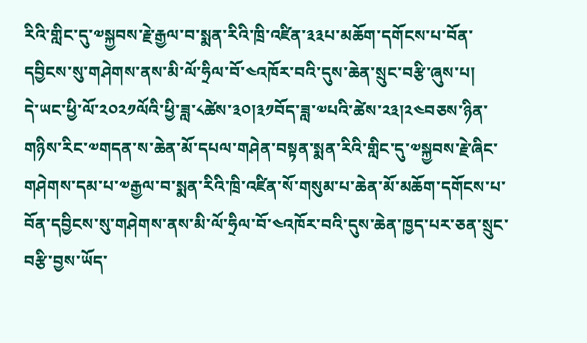རིའི་གླིང་དུ་༧སྐྱབས་རྗེ་རྒྱལ་བ་སྨན་རིའི་ཁྲི་འཛིན་༣༣པ་མཆོག་དགོངས་པ་བོན་དབྱིངས་སུ་གཤེགས་ནས་མི་ལོ་ཧྲིལ་བོ་༤འཁོར་བའི་དུས་ཆེན་སྲུང་བརྩི་ཞུས་པ།
དེ་ཡང་ཕྱི་ལོ་༢༠༢༡ལོའི་ཕྱི་ཟླ་༨ཚེས་༣༠།༣༡བོད་ཟླ་༧པའི་ཚེས་༢༣།༢༤བཅས་ཉིན་གཉིས་རིང་༧གདན་ས་ཆེན་མོ་དཔལ་གཤེན་བསྟན་སྨན་རིའི་གླིང་དུ་༧སྐྱབས་རྗེ་ཞིང་གཤེགས་དམ་པ་༧རྒྱལ་བ་སྨན་རིའི་ཁྲི་འཛིན་སོ་གསུམ་པ་ཆེན་མོ་མཆོག་དགོངས་པ་བོན་དབྱིངས་སུ་གཤེགས་ནས་མི་ལོ་ཧྲིལ་བོ་༤འཁོར་བའི་དུས་ཆེན་ཁྱད་པར་ཅན་སྲུང་བརྩི་བྱས་ཡོད་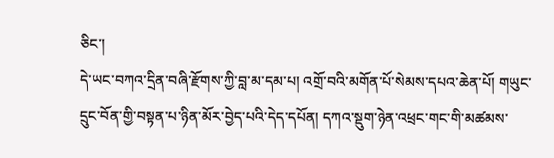ཅིང་།
དེ་ཡང་བཀའ་དྲིན་བཞི་རྫོགས་ཀྱི་བླ་མ་དམ་པ། འགྲོ་བའི་མགོན་པོ་སེམས་དཔའ་ཆེན་པོ། གཡུང་དྲུང་བོན་གྱི་བསྟན་པ་ཉིན་མོར་བྱེད་པའི་དེད་དཔོན། དཀའ་སྡུག་ཉེན་འཕྲང་གང་གི་མཚམས་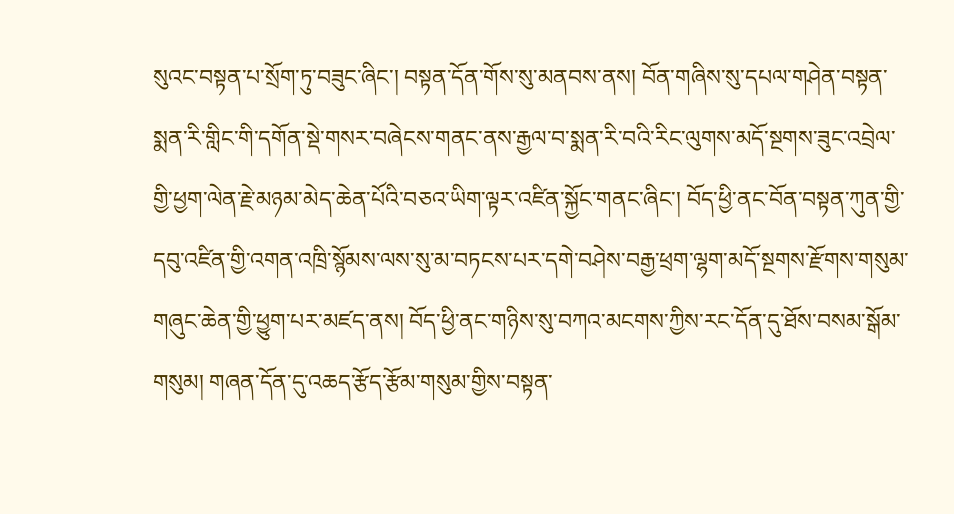སུའང་བསྟན་པ་སྲོག་ཏུ་བཟུང་ཞིང་། བསྟན་དོན་གོས་སུ་མནབས་ནས། བོན་གཞིས་སུ་དཔལ་གཤེན་བསྟན་སྨན་རི་གླིང་གི་དགོན་སྡེ་གསར་བཞེངས་གནང་ནས་རྒྱལ་བ་སྨན་རི་བའི་རིང་ལུགས་མདོ་སྔགས་ཟུང་འབྲེལ་གྱི་ཕྱག་ལེན་རྗེ་མཉམ་མེད་ཆེན་པོའི་བཅའ་ཡིག་ལྟར་འཛིན་སྐྱོང་གནང་ཞིང་། བོད་ཕྱི་ནང་བོན་བསྟན་ཀུན་གྱི་དབུ་འཛིན་གྱི་འགན་འཁྲི་སྙོམས་ལས་སུ་མ་བཏངས་པར་དགེ་བཤེས་བརྒྱ་ཕྲག་ལྷག་མདོ་སྔགས་རྫོགས་གསུམ་གཞུང་ཆེན་གྱི་ཕྱུག་པར་མཛད་ནས། བོད་ཕྱི་ནང་གཉིས་སུ་བཀའ་མངགས་ཀྱིས་རང་དོན་དུ་ཐོས་བསམ་སྒོམ་གསུམ། གཞན་དོན་དུ་འཆད་རྩོད་རྩོམ་གསུམ་གྱིས་བསྟན་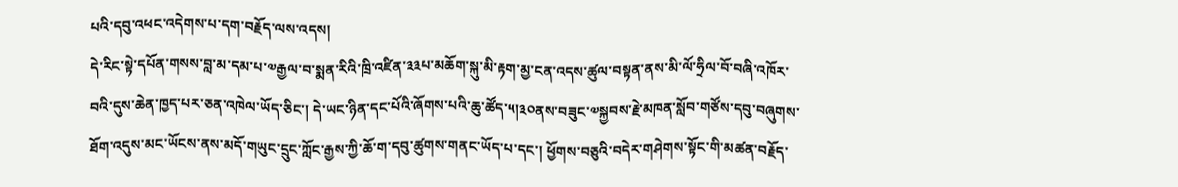པའི་དབུ་འཕང་འདེགས་པ་དག་བརྗོད་ལས་འདས།
དེ་རིང་སྟེ་དཔོན་གསས་བླ་མ་དམ་པ་༧རྒྱལ་བ་སྨན་རིའི་ཁྲི་འཛིན་༣༣པ་མཆོག་སྐུ་མི་རྟག་མྱ་ངན་འདས་ཚུལ་བསྟན་ནས་མི་ལོ་ཧྲིལ་བོ་བཞི་འཁོར་བའི་དུས་ཆེན་ཁྱད་པར་ཅན་འཁེལ་ཡོད་ཅིང་། དེ་ཡང་ཉིན་དང་པོའི་ཞོགས་པའི་ཆུ་ཚོད་༥།༣༠ནས་བཟུང་༧སྐྱབས་རྗེ་མཁན་སློབ་གཙོས་དབུ་བཞུགས་ཐོག་འདུས་མང་ཡོངས་ནས་མདོ་གཡུང་དྲུང་ཀློང་རྒྱས་ཀྱི་ཆོ་ག་དབུ་ཚུགས་གནང་ཡོད་པ་དང་། ཕྱོགས་བཅུའི་བདེར་གཤེགས་སྟོང་གི་མཚན་བརྗོད་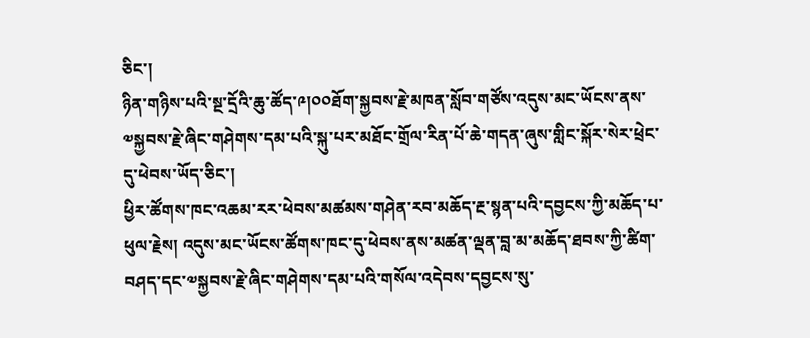ཅིང་།
ཉིན་གཉིས་པའི་སྔ་དྲོའི་ཆུ་ཚོད་༩།༠༠ཐོག་སྐྱབས་རྗེ་མཁན་སློབ་གཙོས་འདུས་མང་ཡོངས་ནས་༧སྐྱབས་རྗེ་ཞིང་གཤེགས་དམ་པའི་སྐུ་པར་མཐོང་གྲོལ་རིན་པོ་ཆེ་གདན་ཞུས་གླིང་སྐོར་སེར་ཕྲེང་དུ་ཕེབས་ཡོད་ཅིང་།
ཕྱིར་ཚོགས་ཁང་འཆམ་རར་ཕེབས་མཚམས་གཤེན་རབ་མཆོད་རྔ་སྙན་པའི་དབྱངས་ཀྱི་མཆོད་པ་ཕུལ་རྗེས། འདུས་མང་ཡོངས་ཚོགས་ཁང་དུ་ཕེབས་ནས་མཚན་ལྡན་བླ་མ་མཆོད་ཐབས་ཀྱི་ཚིག་བཤད་དང་༧སྐྱབས་རྗེ་ཞིང་གཤེགས་དམ་པའི་གསོལ་འདེབས་དབྱངས་སུ་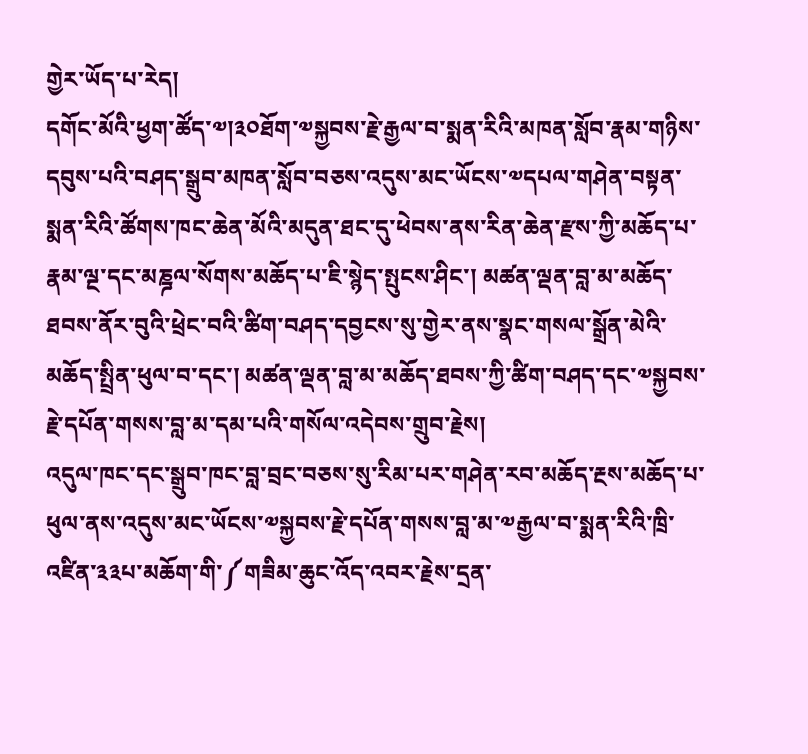གྱེར་ཡོད་པ་རེད།
དགོང་མོའི་ཕྱག་ཚོད་༧།༣༠ཐོག་༧སྐྱབས་རྗེ་རྒྱལ་བ་སྨན་རིའི་མཁན་སློབ་རྣམ་གཉིས་དབུས་པའི་བཤད་སྒྲུབ་མཁན་སློབ་བཅས་འདུས་མང་ཡོངས་༧དཔལ་གཤེན་བསྟན་སྨན་རིའི་ཚོགས་ཁང་ཆེན་མོའི་མདུན་ཐང་དུ་ཕེབས་ནས་རིན་ཆེན་རྫས་ཀྱི་མཆོད་པ་རྣམ་ལྔ་དང་མཎྜལ་སོགས་མཆོད་པ་ཇི་སྙེད་སྤུངས་ཤིང་། མཚན་ལྡན་བླ་མ་མཆོད་ཐབས་ནོར་བུའི་ཕྲེང་བའི་ཚིག་བཤད་དབྱངས་སུ་གྱེར་ནས་སྣང་གསལ་སྒྲོན་མེའི་མཆོད་སྤྲིན་ཕུལ་བ་དང་། མཚན་ལྡན་བླ་མ་མཆོད་ཐབས་ཀྱི་ཚིག་བཤད་དང་༧སྐྱབས་རྗེ་དཔོན་གསས་བླ་མ་དམ་པའི་གསོལ་འདེབས་གྲུབ་རྗེས།
འདུལ་ཁང་དང་སྒྲུབ་ཁང་བླ་བྲང་བཅས་སུ་རིམ་པར་གཤེན་རབ་མཆོད་རྔས་མཆོད་པ་ཕུལ་ནས་འདུས་མང་ཡོངས་༧སྐྱབས་རྗེ་དཔོན་གསས་བླ་མ་༧རྒྱལ་བ་སྨན་རིའི་ཁྲི་འཛིན་༣༣པ་མཆོག་གི་༼གཟིམ་ཆུང་འོད་འབར་རྗེས་དྲན་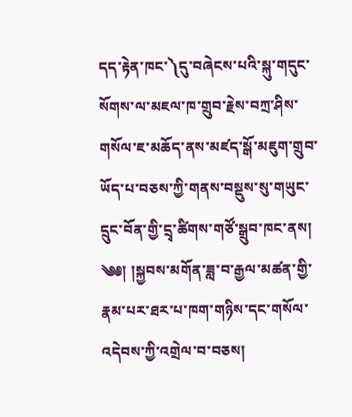དད་རྟེན་ཁང་༽དུ་བཞེངས་པའི་སྐུ་གདུང་སོགས་ལ་མཇལ་ཁ་གྲུབ་རྗེས་བཀྲ་ཤིས་གསོལ་ཇ་མཆོད་ནས་མཛད་སྒོ་མཇུག་གྲུབ་ཡོད་པ་བཅས་ཀྱི་གནས་བསྡུས་སུ་གཡུང་དྲུང་བོན་གྱི་དྲྭ་ཚིགས་གཙོ་སྒྲུབ་ཁང་ནས།
༄༅། །སྐྱབས་མགོན་ཟླ་བ་རྒྱལ་མཚན་གྱི་རྣམ་པར་ཐར་པ་ཁག་གཉིས་དང་གསོལ་འདེབས་ཀྱི་འགྲེལ་བ་བཅས།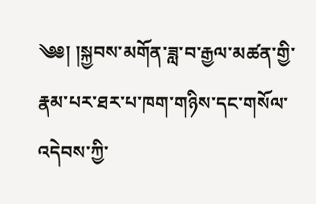༄༅། །སྐྱབས་མགོན་ཟླ་བ་རྒྱལ་མཚན་གྱི་རྣམ་པར་ཐར་པ་ཁག་གཉིས་དང་གསོལ་འདེབས་ཀྱི་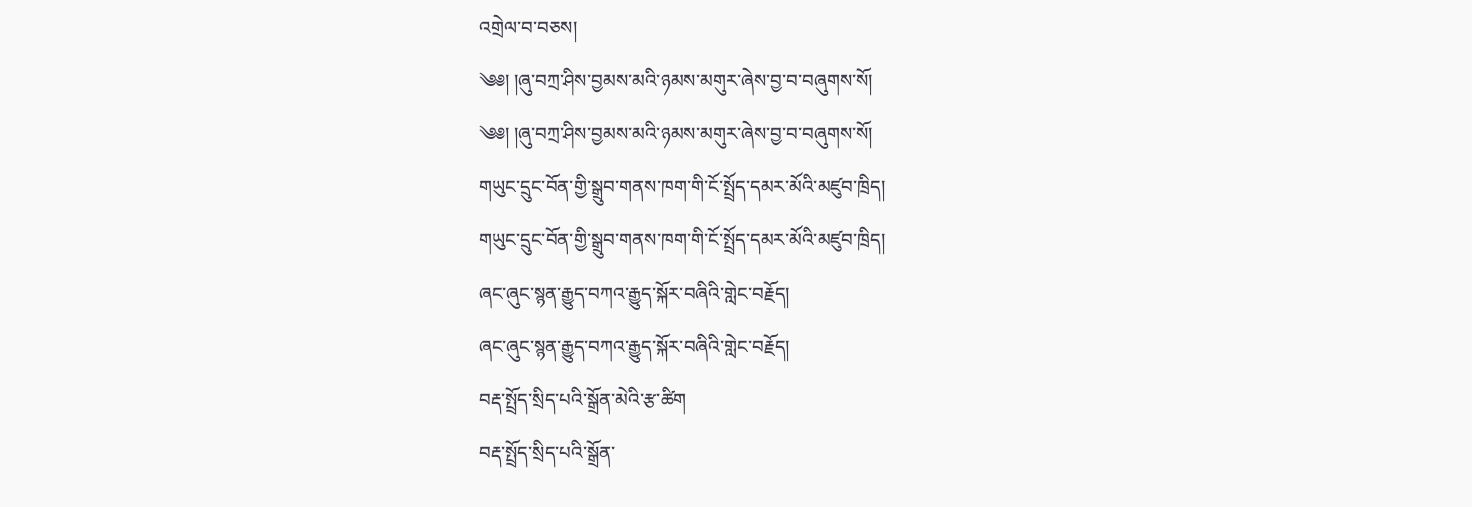འགྲེལ་བ་བཅས།
༄༅། །ཞུ་བཀྲ་ཤིས་བྱམས་མའི་ཉམས་མགུར་ཞེས་བྱ་བ་བཞུགས་སོ།
༄༅། །ཞུ་བཀྲ་ཤིས་བྱམས་མའི་ཉམས་མགུར་ཞེས་བྱ་བ་བཞུགས་སོ།
གཡུང་དྲུང་བོན་གྱི་སྒྲུབ་གནས་ཁག་གི་ངོ་སྤྲོད་དམར་མོའི་མཛུབ་ཁྲིད།
གཡུང་དྲུང་བོན་གྱི་སྒྲུབ་གནས་ཁག་གི་ངོ་སྤྲོད་དམར་མོའི་མཛུབ་ཁྲིད།
ཞང་ཞུང་སྙན་རྒྱུད་བཀའ་རྒྱུད་སྐོར་བཞིའི་གླེང་བརྗོད།
ཞང་ཞུང་སྙན་རྒྱུད་བཀའ་རྒྱུད་སྐོར་བཞིའི་གླེང་བརྗོད།
བརྡ་སྤྲོད་སྲིད་པའི་སྒྲོན་མེའི་རྩ་ཚིག
བརྡ་སྤྲོད་སྲིད་པའི་སྒྲོན་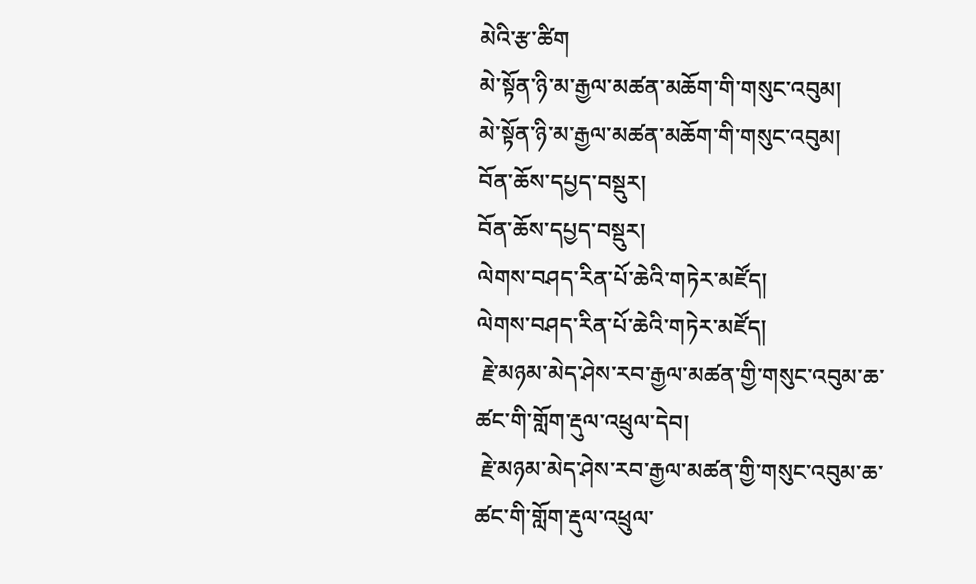མེའི་རྩ་ཚིག
མེ་སྟོན་ཉི་མ་རྒྱལ་མཚན་མཆོག་གི་གསུང་འབུམ།
མེ་སྟོན་ཉི་མ་རྒྱལ་མཚན་མཆོག་གི་གསུང་འབུམ།
བོན་ཆོས་དཔྱད་བསྡུར།
བོན་ཆོས་དཔྱད་བསྡུར།
ལེགས་བཤད་རིན་པོ་ཆེའི་གཏེར་མཛོད།
ལེགས་བཤད་རིན་པོ་ཆེའི་གཏེར་མཛོད།
 རྗེ་མཉམ་མེད་ཤེས་རབ་རྒྱལ་མཚན་གྱི་གསུང་འབུམ་ཆ་ཚང་གི་གློག་རྡུལ་འཕྲུལ་དེབ།
 རྗེ་མཉམ་མེད་ཤེས་རབ་རྒྱལ་མཚན་གྱི་གསུང་འབུམ་ཆ་ཚང་གི་གློག་རྡུལ་འཕྲུལ་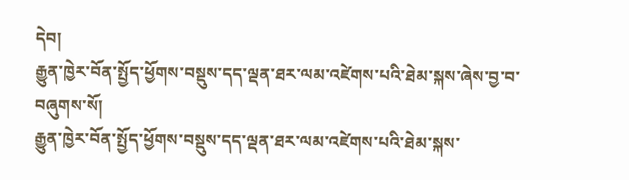དེབ།
རྒྱུན་ཁྱེར་བོན་སྤྱོད་ཕྱོགས་བསྡུས་དད་ལྡན་ཐར་ལམ་འཛེགས་པའི་ཐེམ་སྐས་ཞེས་བྱ་བ་བཞུགས་སོ།
རྒྱུན་ཁྱེར་བོན་སྤྱོད་ཕྱོགས་བསྡུས་དད་ལྡན་ཐར་ལམ་འཛེགས་པའི་ཐེམ་སྐས་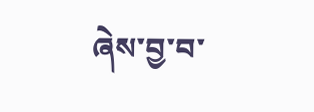ཞེས་བྱ་བ་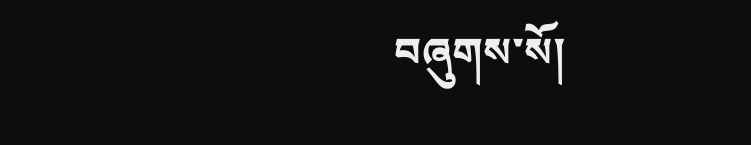བཞུགས་སོ།